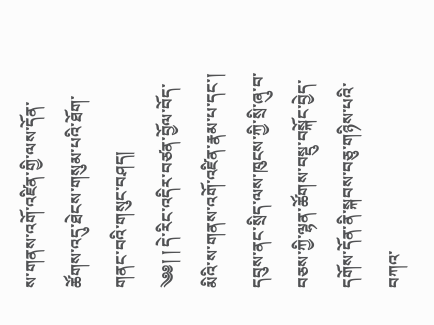ས་གནས་འགོ་འཛིན་གྱི་ལས་དོན་ཚོགས་འདུ་ཐེངས་གསུམ་པའི་ཐོག་གནང་བའི་གསུང་བཤད།
༄༅། ། དེ་རིང་འདིར་བཙན་བྱོལ་བོད་མིའི་ས་གནས་འགོ་འཛིན་རྣམ་པ་དང་། དབུས་ནང་སྲིད་ལས་ཁུངས་ཀྱི་སྲི་ཞུ་བ་བཅས་ཀྱི་ལྷན་ཚོགས་བསྡུ་བསྐོང་བྱེད་དགོས་དོན་ནི་སྐབས་བཅུ་གཉིས་པའི་བཀའ་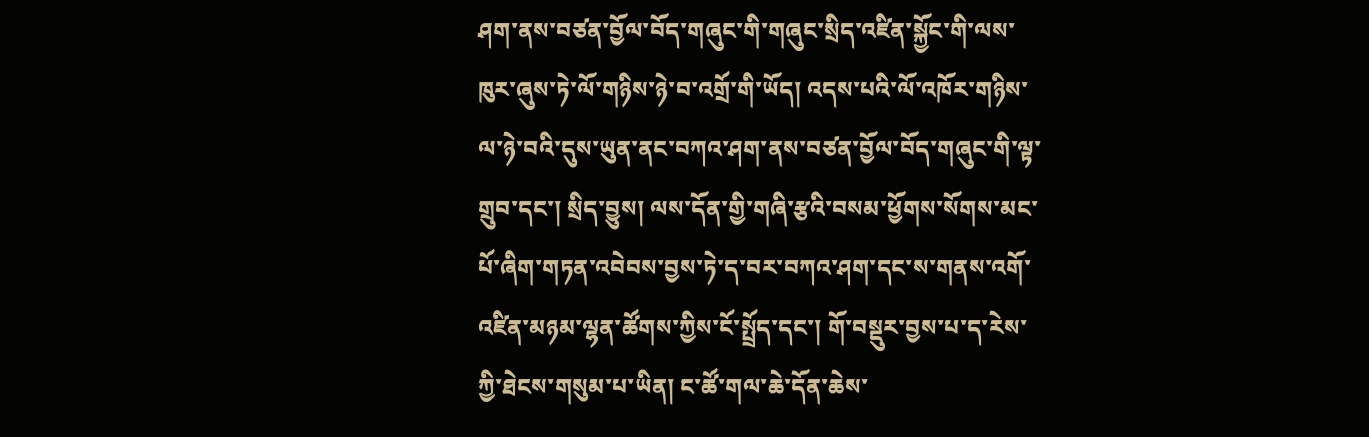ཤག་ནས་བཙན་བྱོལ་བོད་གཞུང་གི་གཞུང་སྲིད་འཛིན་སྐྱོང་གི་ལས་ཁུར་ཞུས་ཏེ་ལོ་གཉིས་ཉེ་བ་འགྲོ་གི་ཡོད། འདས་པའི་ལོ་འཁོར་གཉིས་ལ་ཉེ་བའི་དུས་ཡུན་ནང་བཀའ་ཤག་ནས་བཙན་བྱོལ་བོད་གཞུང་གི་ལྟ་གྲུབ་དང་། སྲིད་བྱུས། ལས་དོན་གྱི་གཞི་རྩའི་བསམ་ཕྱོགས་སོགས་མང་པོ་ཞིག་གཏན་འབེབས་བྱས་ཏེ་ད་བར་བཀའ་ཤག་དང་ས་གནས་འགོ་འཛིན་མཉམ་ལྷན་ཚོགས་ཀྱིས་ངོ་སྤྲོད་དང་། གོ་བསྡུར་བྱས་པ་ད་རེས་ཀྱི་ཐེངས་གསུམ་པ་ཡིན། ང་ཚོ་གལ་ཆེ་དོན་ཆེས་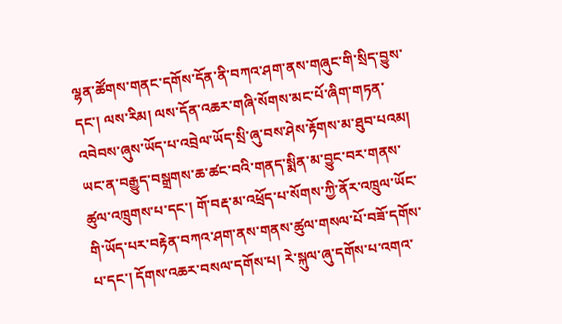ལྷན་ཚོགས་གནང་དགོས་དོན་ནི་བཀའ་ཤག་ནས་གཞུང་གི་སྲིད་བྱུས་དང་། ལས་རིམ། ལས་དོན་འཆར་གཞི་སོགས་མང་པོ་ཞིག་གཏན་འབེབས་ཞུས་ཡོད་པ་འབྲེལ་ཡོད་སྲི་ཞུ་བས་ཤེས་རྟོགས་མ་ཐུབ་པའམ། ཡང་ན་བརྒྱུད་བསྒྲགས་ཆ་ཚང་བའི་གནད་སྨིན་མ་བྱུང་བར་གནས་ཚུལ་འཁྲུགས་པ་དང་། གོ་བརྡ་མ་འཕྲོད་པ་སོགས་ཀྱི་ནོར་འཁྲུལ་ཡོང་གི་ཡོད་པར་བརྟེན་བཀའ་ཤག་ནས་གནས་ཚུལ་གསལ་པོ་བཟོ་དགོས་པ་དང་། དོགས་འཆར་བསལ་དགོས་པ། རེ་སྐུལ་ཞུ་དགོས་པ་འགའ་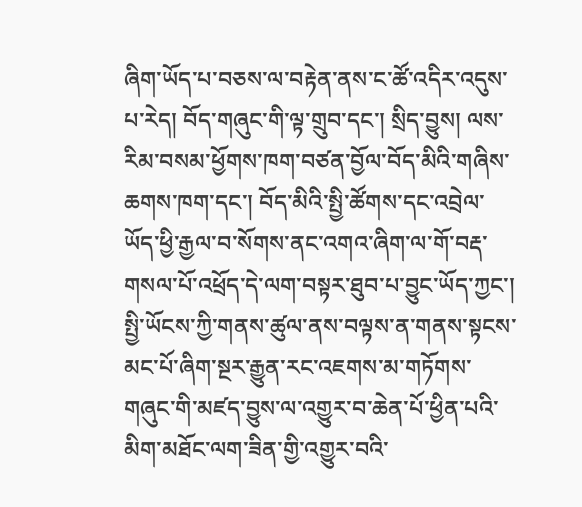ཞིག་ཡོད་པ་བཅས་ལ་བརྟེན་ནས་ང་ཚོ་འདིར་འདུས་པ་རེད། བོད་གཞུང་གི་ལྟ་གྲུབ་དང་། སྲིད་བྱུས། ལས་རིམ་བསམ་ཕྱོགས་ཁག་བཙན་བྱོལ་བོད་མིའི་གཞིས་ཆགས་ཁག་དང་། བོད་མིའི་སྤྱི་ཚོགས་དང་འབྲེལ་ཡོད་ཕྱི་རྒྱལ་བ་སོགས་ནང་འགའ་ཞིག་ལ་གོ་བརྡ་གསལ་པོ་འཕྲོད་དེ་ལག་བསྟར་ཐུབ་པ་བྱུང་ཡོད་ཀྱང་། སྤྱི་ཡོངས་ཀྱི་གནས་ཚུལ་ནས་བལྟས་ན་གནས་སྟངས་མང་པོ་ཞིག་སྔར་རྒྱུན་རང་འཇགས་མ་གཏོགས་གཞུང་གི་མཛད་བྱུས་ལ་འགྱུར་བ་ཆེན་པོ་ཕྱིན་པའི་མིག་མཐོང་ལག་ཟིན་གྱི་འགྱུར་བའི་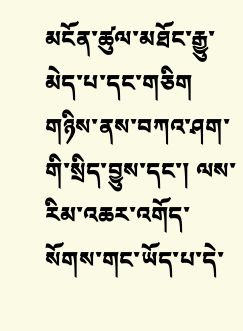མངོན་ཚུལ་མཐོང་རྒྱུ་མེད་པ་དང་གཅིག གཉིས་ནས་བཀའ་ཤག་གི་སྲིད་བྱུས་དང་། ལས་རིམ་འཆར་འགོད་སོགས་གང་ཡོད་པ་དེ་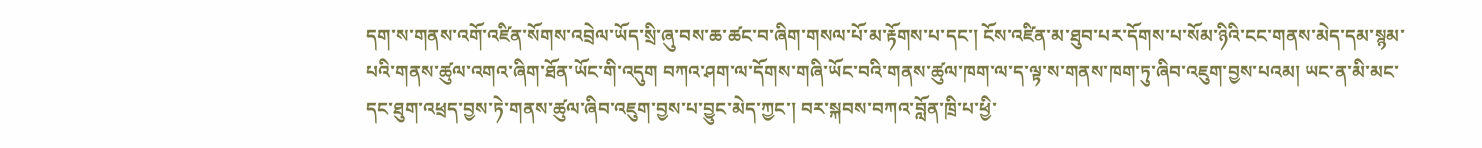དག་ས་གནས་འགོ་འཛིན་སོགས་འབྲེལ་ཡོད་སྲི་ཞུ་བས་ཆ་ཚང་བ་ཞིག་གསལ་པོ་མ་རྟོགས་པ་དང་། ངོས་འཛིན་མ་ཐུབ་པར་དོགས་པ་སོམ་ཉིའི་ངང་གནས་མེད་དམ་སྙམ་པའི་གནས་ཚུལ་འགའ་ཞིག་ཐོན་ཡོང་གི་འདུག བཀའ་ཤག་ལ་དོགས་གཞི་ཡོང་བའི་གནས་ཚུལ་ཁག་ལ་ད་ལྟ་ས་གནས་ཁག་ཏུ་ཞིབ་འཇུག་བྱས་པའམ། ཡང་ན་མི་མང་དང་ཐུག་འཕྲད་བྱས་ཏེ་གནས་ཚུལ་ཞིབ་འཇུག་བྱས་པ་བྱུང་མེད་ཀྱང་། བར་སྐབས་བཀའ་བློན་ཁྲི་པ་ཕྱི་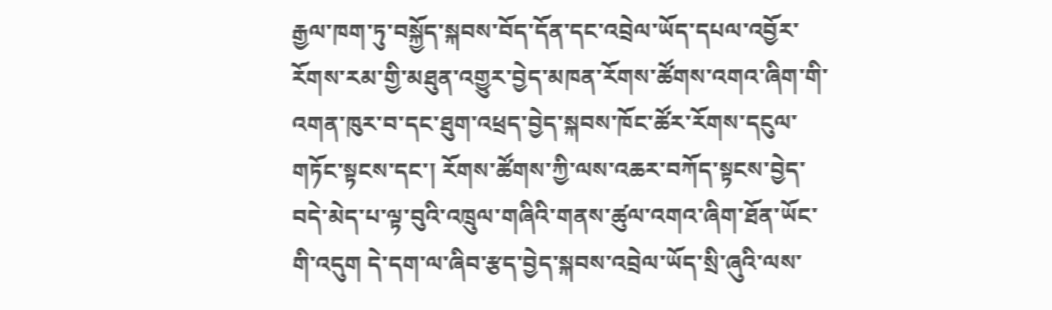རྒྱལ་ཁག་ཏུ་བསྐྱོད་སྐབས་བོད་དོན་དང་འབྲེལ་ཡོད་དཔལ་འབྱོར་རོགས་རམ་གྱི་མཐུན་འགྱུར་བྱེད་མཁན་རོགས་ཚོགས་འགའ་ཞིག་གི་འགན་ཁུར་བ་དང་ཐུག་འཕྲད་བྱེད་སྐབས་ཁོང་ཚོར་རོགས་དངུལ་གཏོང་སྟངས་དང་། རོགས་ཚོགས་ཀྱི་ལས་འཆར་བཀོད་སྟངས་བྱེད་བདེ་མེད་པ་ལྟ་བུའི་འཁྲུལ་གཞིའི་གནས་ཚུལ་འགའ་ཞིག་ཐོན་ཡོང་གི་འདུག དེ་དག་ལ་ཞིབ་རྩད་བྱེད་སྐབས་འབྲེལ་ཡོད་སྲི་ཞུའི་ལས་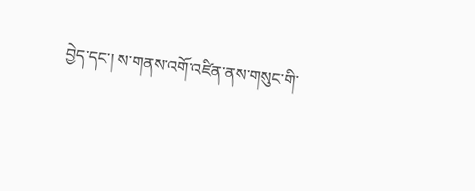བྱེད་དང་། ས་གནས་འགོ་འཛིན་ནས་གསུང་གི་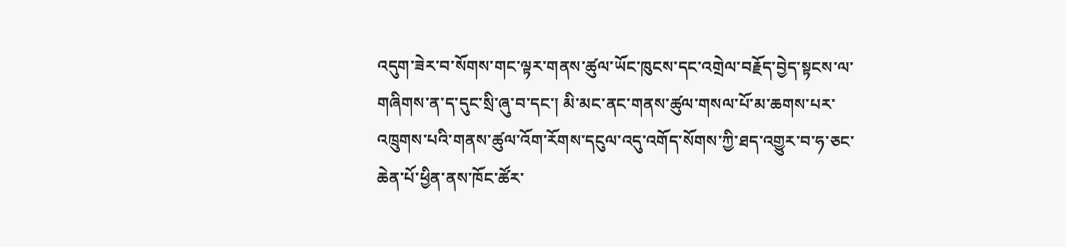འདུག་ཟེར་བ་སོགས་གང་ལྟར་གནས་ཚུལ་ཡོང་ཁུངས་དང་འགྲེལ་བརྗོད་བྱེད་སྟངས་ལ་གཞིགས་ན་ད་དུང་སྲི་ཞུ་བ་དང་། མི་མང་ནང་གནས་ཚུལ་གསལ་པོ་མ་ཆགས་པར་འཁྲུགས་པའི་གནས་ཚུལ་འོག་རོགས་དངུལ་འདུ་འགོད་སོགས་ཀྱི་ཐད་འགྱུར་བ་ཧ་ཅང་ཆེན་པོ་ཕྱིན་ནས་ཁོང་ཚོར་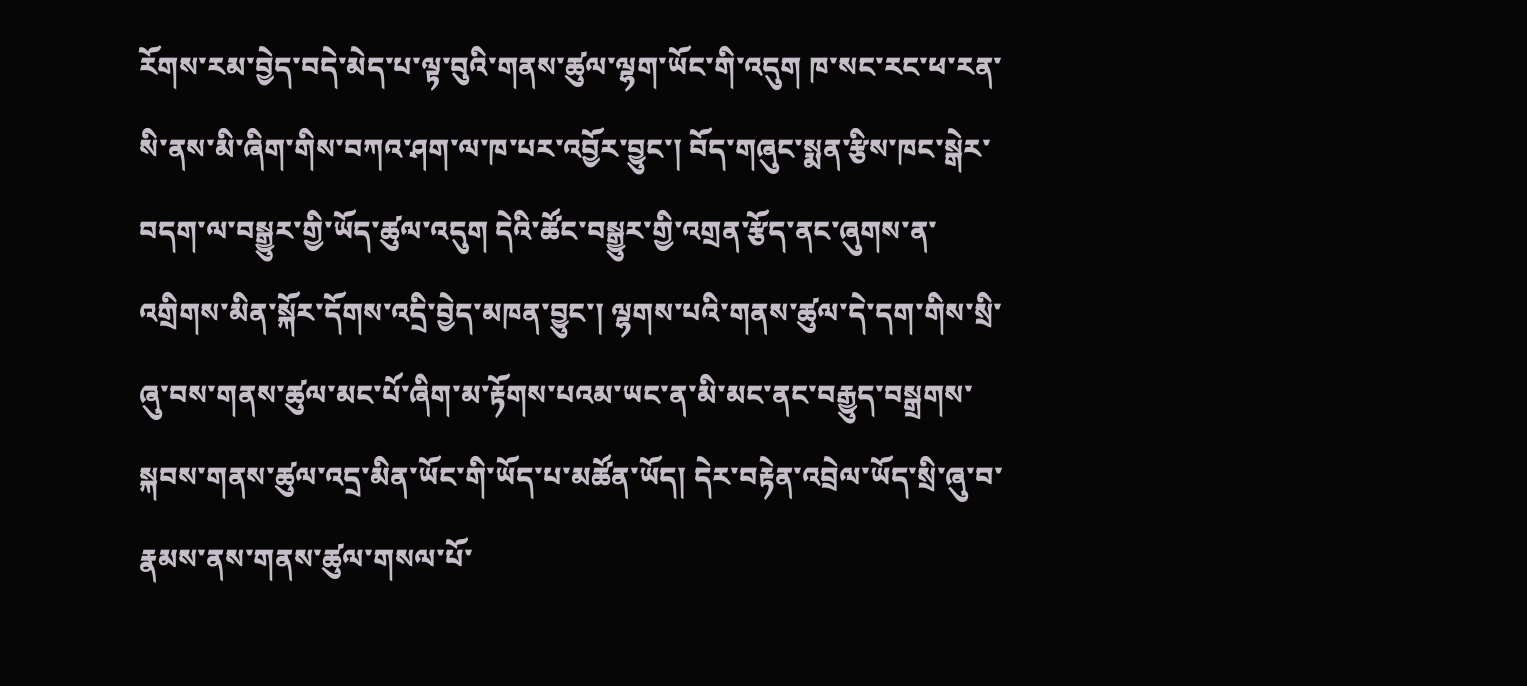རོགས་རམ་བྱེད་བདེ་མེད་པ་ལྟ་བུའི་གནས་ཚུལ་ལྷག་ཡོང་གི་འདུག ཁ་སང་རང་ཕ་རན་སི་ནས་མི་ཞིག་གིས་བཀའ་ཤག་ལ་ཁ་པར་འབྱོར་བྱུང་། བོད་གཞུང་སྨན་རྩིས་ཁང་སྒེར་བདག་ལ་བསྒྱུར་གྱི་ཡོད་ཚུལ་འདུག དེའི་ཚོང་བསྒྱུར་གྱི་འགྲན་རྩོད་ནང་ཞུགས་ན་འགྲིགས་མིན་སྐོར་དོགས་འདྲི་བྱེད་མཁན་བྱུང་། ལྷགས་པའི་གནས་ཚུལ་དེ་དག་གིས་སྲི་ཞུ་བས་གནས་ཚུལ་མང་པོ་ཞིག་མ་རྟོགས་པའམ་ཡང་ན་མི་མང་ནང་བརྒྱུད་བསྒྲགས་སྐབས་གནས་ཚུལ་འདྲ་མིན་ཡོང་གི་ཡོད་པ་མཚོན་ཡོད། དེར་བརྟེན་འབྲེལ་ཡོད་སྲི་ཞུ་བ་རྣམས་ནས་གནས་ཚུལ་གསལ་པོ་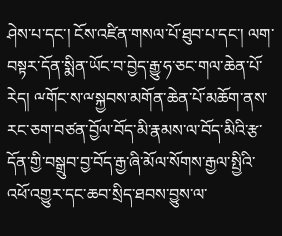ཤེས་པ་དང་། ངོས་འཛིན་གསལ་པོ་ཐུབ་པ་དང་། ལག་བསྟར་དོན་སྨིན་ཡོང་བ་བྱེད་རྒྱུ་ཧ་ཅང་གལ་ཆེན་པོ་རེད། ྋགོང་ས་ྋསྐྱབས་མགོན་ཆེན་པོ་མཆོག་ནས་རང་ཅག་བཙན་བྱོལ་བོད་མི་རྣམས་ལ་བོད་མིའི་རྩ་དོན་གྱི་བསྒྲུབ་བྱ་བོད་རྒྱ་ཞི་མོལ་སོགས་རྒྱལ་སྤྱིའི་འཕོ་འགྱུར་དང་ཆབ་སྲིད་ཐབས་བྱུས་ལ་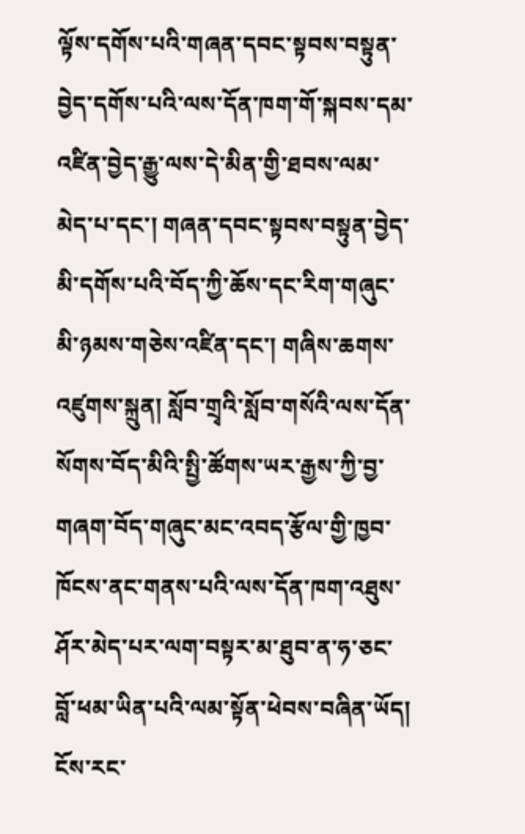ལྟོས་དགོས་པའི་གཞན་དབང་སྟབས་བསྟུན་བྱེད་དགོས་པའི་ལས་དོན་ཁག་གོ་སྐབས་དམ་འཛིན་བྱེད་རྒྱུ་ལས་དེ་མིན་གྱི་ཐབས་ལམ་མེད་པ་དང་། གཞན་དབང་སྟབས་བསྟུན་བྱེད་མི་དགོས་པའི་བོད་ཀྱི་ཆོས་དང་རིག་གཞུང་མི་ཉམས་གཅེས་འཛིན་དང་། གཞིས་ཆགས་འཛུགས་སྐྲུན། སློབ་གྲྭའི་སློབ་གསོའི་ལས་དོན་སོགས་བོད་མིའི་སྤྱི་ཚོགས་ཡར་རྒྱས་ཀྱི་བྱ་གཞག་བོད་གཞུང་མང་འབད་རྩོལ་གྱི་ཁྱབ་ཁོངས་ནང་གནས་པའི་ལས་དོན་ཁག་འཐུས་ཤོར་མེད་པར་ལག་བསྟར་མ་ཐུབ་ན་ཧ་ཅང་བློ་ཕམ་ཡིན་པའི་ལམ་སྟོན་ཕེབས་བཞིན་ཡོད། ངོས་རང་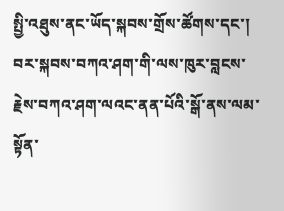སྤྱི་འཐུས་ནང་ཡོད་སྐབས་གྲོས་ཚོགས་དང་། བར་སྐབས་བཀའ་ཤག་གི་ལས་ཁུར་བླངས་རྗེས་བཀའ་ཤག་ལའང་ནན་པོའི་སྒོ་ནས་ལམ་སྟོན་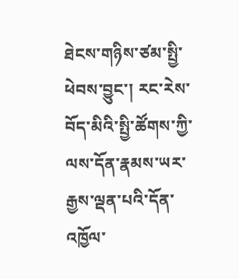ཐེངས་གཉིས་ཙམ་སྤྱི་ཕེབས་བྱུང་། རང་རེས་བོད་མིའི་སྤྱི་ཚོགས་ཀྱི་ལས་དོན་རྣམས་ཡར་རྒྱས་ལྡན་པའི་དོན་འཁྱོལ་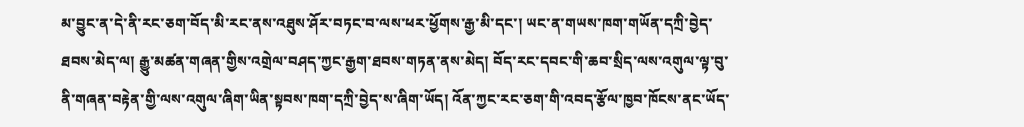མ་བྱུང་ན་དེ་ནི་རང་ཅག་བོད་མི་རང་ནས་འཐུས་ཤོར་བཏང་བ་ལས་ཕར་ཕྱོགས་རྒྱ་མི་དང་། ཡང་ན་གཡས་ཁག་གཡོན་དཀྲི་བྱེད་ཐབས་མེད་ལ། རྒྱུ་མཚན་གཞན་གྱིས་འགྲེལ་བཤད་ཀྱང་རྒྱག་ཐབས་གཏན་ནས་མེད། བོད་རང་དབང་གི་ཆབ་སྲིད་ལས་འགུལ་ལྟ་བུ་ནི་གཞན་བརྟེན་གྱི་ལས་འགུལ་ཞིག་ཡིན་སྟབས་ཁག་དཀྲི་བྱེད་ས་ཞིག་ཡོད། འོན་ཀྱང་རང་ཅག་གི་འབད་རྩོལ་ཁྱབ་ཁོངས་ནང་ཡོད་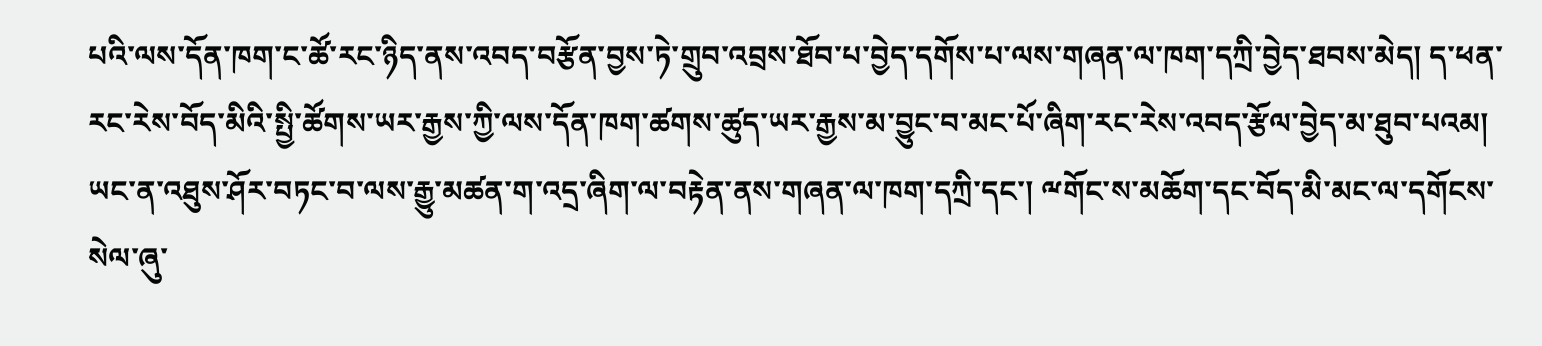པའི་ལས་དོན་ཁག་ང་ཚོ་རང་ཉིད་ནས་འབད་བརྩོན་བྱས་ཏེ་གྲུབ་འབྲས་ཐོབ་པ་བྱེད་དགོས་པ་ལས་གཞན་ལ་ཁག་དཀྲི་བྱེད་ཐབས་མེད། ད་ཕན་རང་རེས་བོད་མིའི་སྤྱི་ཚོགས་ཡར་རྒྱས་ཀྱི་ལས་དོན་ཁག་ཚགས་ཚུད་ཡར་རྒྱས་མ་བྱུང་བ་མང་པོ་ཞིག་རང་རེས་འབད་རྩོལ་བྱེད་མ་ཐུབ་པའམ། ཡང་ན་འཐུས་ཤོར་བཏང་བ་ལས་རྒྱུ་མཚན་ག་འདྲ་ཞིག་ལ་བརྟེན་ནས་གཞན་ལ་ཁག་དཀྲི་དང་། ྋགོང་ས་མཆོག་དང་བོད་མི་མང་ལ་དགོངས་སེལ་ཞུ་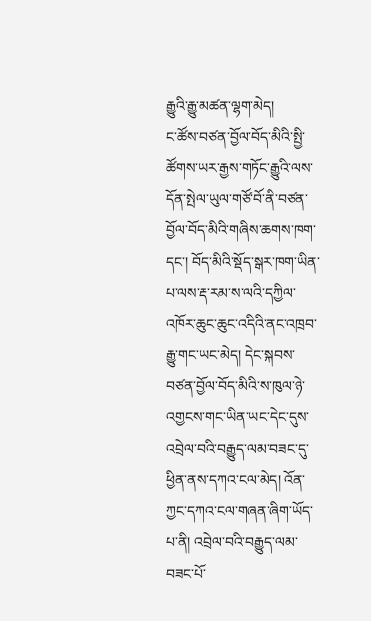རྒྱུའི་རྒྱུ་མཚན་ལྷག་མེད།
ང་ཚོས་བཙན་བྱོལ་བོད་མིའི་སྤྱི་ཚོགས་ཡར་རྒྱས་གཏོང་རྒྱུའི་ལས་དོན་སྤེལ་ཡུལ་གཙོ་བོ་ནི་བཙན་བྱོལ་བོད་མིའི་གཞིས་ཆགས་ཁག་དང་། བོད་མིའི་སྡོད་སྒར་ཁག་ཡིན་པ་ལས་རྡ་རམ་ས་ལའི་དཀྱིལ་འཁོར་ཆུང་ཆུང་འདིའི་ནང་འཁྲབ་རྒྱུ་གང་ཡང་མེད། དེང་སྐབས་བཙན་བྱོལ་བོད་མིའི་ས་ཁུལ་ཉེ་འགྱངས་གང་ཡིན་ཡང་དེང་དུས་འབྲེལ་བའི་བརྒྱུད་ལམ་བཟང་དུ་ཕྱིན་ནས་དཀའ་ངལ་མེད། འོན་ཀྱང་དཀའ་ངལ་གཞན་ཞིག་ཡོད་པ་ནི། འབྲེལ་བའི་བརྒྱུད་ལམ་བཟང་པོ་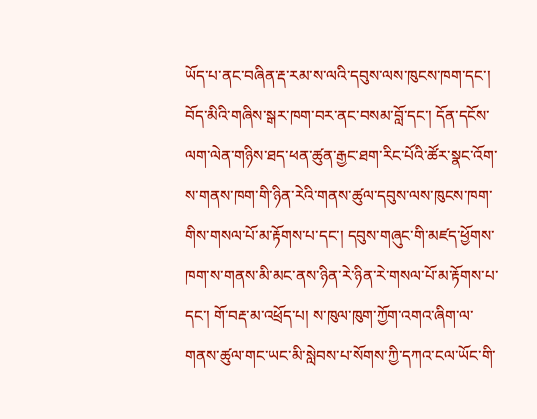ཡོད་པ་ནང་བཞིན་རྡ་རམ་ས་ལའི་དབུས་ལས་ཁུངས་ཁག་དང་། བོད་མིའི་གཞིས་སྒར་ཁག་བར་ནང་བསམ་བློ་དང་། དོན་དངོས་ལག་ལེན་གཉིས་ཐད་ཕན་ཚུན་རྒྱང་ཐག་རིང་པོའི་ཚོར་སྣང་འོག་ས་གནས་ཁག་གི་ཉིན་རེའི་གནས་ཚུལ་དབུས་ལས་ཁུངས་ཁག་གིས་གསལ་པོ་མ་རྟོགས་པ་དང་། དབུས་གཞུང་གི་མཛད་ཕྱོགས་ཁག་ས་གནས་མི་མང་ནས་ཉིན་རེ་ཉིན་རེ་གསལ་པོ་མ་རྟོགས་པ་དང་། གོ་བརྡ་མ་འཕྲོད་པ། ས་ཁུལ་ཁུག་ཀྱོག་འགའ་ཞིག་ལ་གནས་ཚུལ་གང་ཡང་མི་སླེབས་པ་སོགས་ཀྱི་དཀའ་ངལ་ཡོང་གི་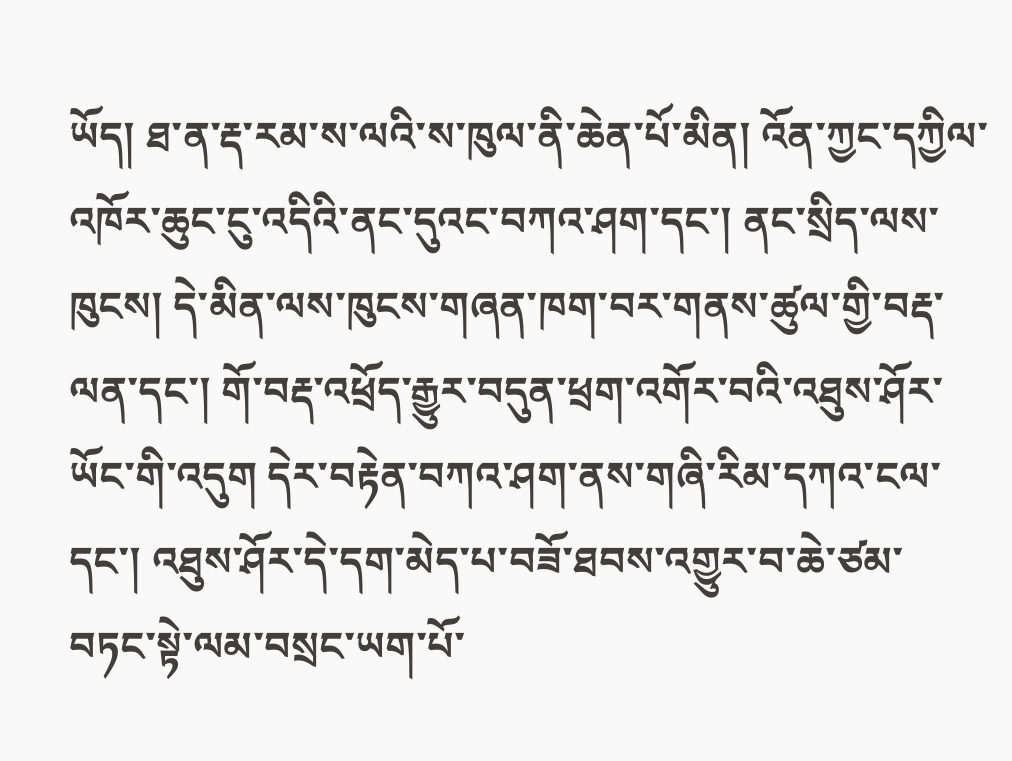ཡོད། ཐ་ན་རྡ་རམ་ས་ལའི་ས་ཁུལ་ནི་ཆེན་པོ་མིན། འོན་ཀྱང་དཀྱིལ་འཁོར་ཆུང་ངུ་འདིའི་ནང་དུའང་བཀའ་ཤག་དང་། ནང་སྲིད་ལས་ཁུངས། དེ་མིན་ལས་ཁུངས་གཞན་ཁག་བར་གནས་ཚུལ་གྱི་བརྡ་ལན་དང་། གོ་བརྡ་འཕྲོད་རྒྱུར་བདུན་ཕྲག་འགོར་བའི་འཐུས་ཤོར་ཡོང་གི་འདུག དེར་བརྟེན་བཀའ་ཤག་ནས་གཞི་རིམ་དཀའ་ངལ་དང་། འཐུས་ཤོར་དེ་དག་མེད་པ་བཟོ་ཐབས་འགྱུར་བ་ཆེ་ཙམ་བཏང་སྟེ་ལམ་བསྲང་ཡག་པོ་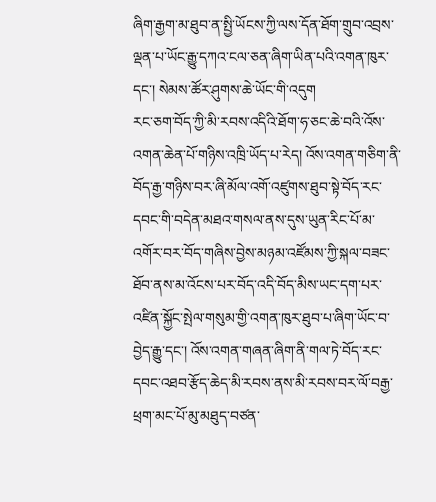ཞིག་རྒྱག་མ་ཐུབ་ན་སྤྱི་ཡོངས་ཀྱི་ལས་དོན་ཐོག་གྲུབ་འབྲས་ལྡན་པ་ཡོང་རྒྱུ་དཀའ་ངལ་ཅན་ཞིག་ཡིན་པའི་འགན་ཁུར་དང་། སེམས་ཚོར་ཤུགས་ཆེ་ཡོང་གི་འདུག
རང་ཅག་བོད་ཀྱི་མི་རབས་འདིའི་ཐོག་ཧ་ཅང་ཆེ་བའི་འོས་འགན་ཆེན་པོ་གཉིས་འཁྲི་ཡོད་པ་རེད། འོས་འགན་གཅིག་ནི་བོད་རྒྱ་གཉིས་བར་ཞི་མོལ་འགོ་འཛུགས་ཐུབ་སྟེ་བོད་རང་དབང་གི་བདེན་མཐའ་གསལ་ནས་དུས་ཡུན་རིང་པོ་མ་འགོར་བར་བོད་གཞིས་བྱེས་མཉམ་འཛོམས་ཀྱི་སྐལ་བཟང་ཐོབ་ནས་མ་འོངས་པར་བོད་འདི་བོད་མིས་ཡང་དག་པར་འཛིན་སྐྱོང་སྤེལ་གསུམ་གྱི་འགན་ཁུར་ཐུབ་པ་ཞིག་ཡོང་བ་བྱེད་རྒྱུ་དང་། འོས་འགན་གཞན་ཞིག་ནི་གལ་ཏེ་བོད་རང་དབང་འཐབ་རྩོད་ཆེད་མི་རབས་ནས་མི་རབས་བར་ལོ་བརྒྱ་ཕྲག་མང་པོ་མུ་མཐུད་བཙན་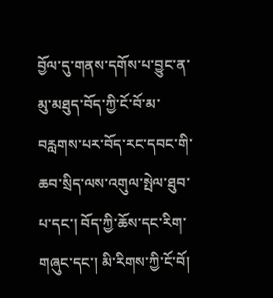བྱོལ་དུ་གནས་དགོས་པ་བྱུང་ན་མུ་མཐུད་བོད་ཀྱི་ངོ་བོ་མ་བརླགས་པར་བོད་རང་དབང་གི་ཆབ་སྲིད་ལས་འགུལ་སྤེལ་ཐུབ་པ་དང་། བོད་ཀྱི་ཆོས་དང་རིག་གཞུང་དང་། མི་རིགས་ཀྱི་ངོ་བོ།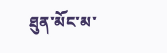ཐུན་མོང་མ་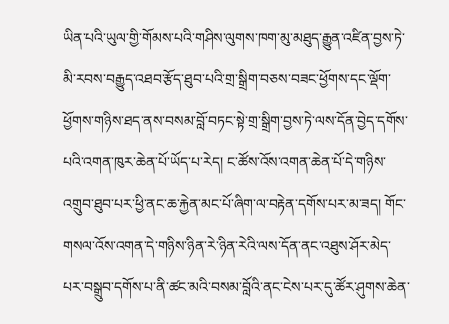ཡིན་པའི་ཡུལ་གྱི་གོམས་པའི་གཤིས་ལུགས་ཁག་མུ་མཐུད་རྒྱུན་འཛིན་བྱས་ཏེ་མི་རབས་བརྒྱུད་འཐབ་རྩོད་ཐུབ་པའི་གྲ་སྒྲིག་བཅས་བཟང་ཕྱོགས་དང་ལྡོག་ཕྱོགས་གཉིས་ཐད་ནས་བསམ་བློ་བཏང་སྟེ་གྲ་སྒྲིག་བྱས་ཏེ་ལས་དོན་བྱེད་དགོས་པའི་འགན་ཁུར་ཆེན་པོ་ཡོད་པ་རེད། ང་ཚོས་འོས་འགན་ཆེན་པོ་དེ་གཉིས་འགྲུབ་ཐུབ་པར་ཕྱི་ནང་ཆ་རྐྱེན་མང་པོ་ཞིག་ལ་བརྟེན་དགོས་པར་མ་ཟད། གོང་གསལ་འོས་འགན་དེ་གཉིས་ཉིན་རེ་ཉིན་རེའི་ལས་དོན་ནང་འཐུས་ཤོར་མེད་པར་བསྒྲུབ་དགོས་པ་ནི་ཚང་མའི་བསམ་བློའི་ནང་ངེས་པར་དུ་ཚོར་ཤུགས་ཆེན་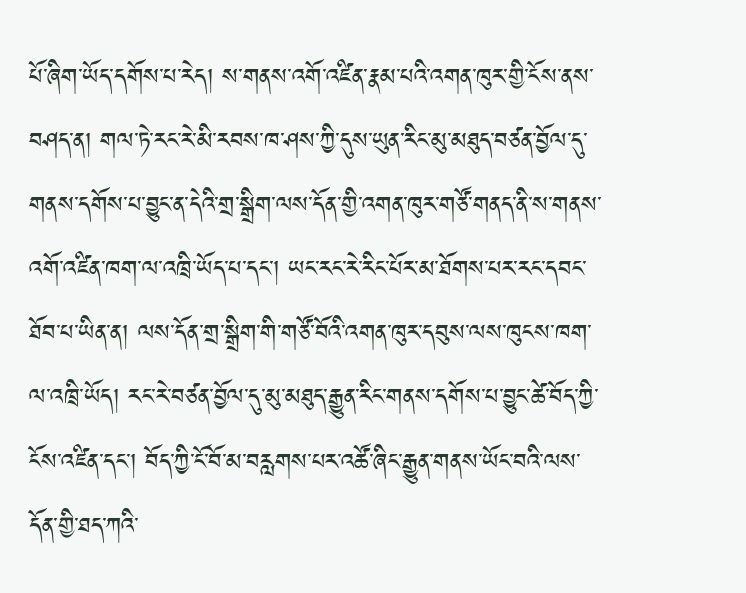པོ་ཞིག་ཡོད་དགོས་པ་རེད། ས་གནས་འགོ་འཛིན་རྣམ་པའི་འགན་ཁུར་གྱི་ངོས་ནས་བཤད་ན། གལ་ཏེ་རང་རེ་མི་རབས་ཁ་ཤས་ཀྱི་དུས་ཡུན་རིང་མུ་མཐུད་བཙན་བྱོལ་དུ་གནས་དགོས་པ་བྱུང་ན་དེའི་གྲ་སྒྲིག་ལས་དོན་གྱི་འགན་ཁུར་གཙོ་གནད་ནི་ས་གནས་འགོ་འཛིན་ཁག་ལ་འཁྲི་ཡོད་པ་དང་། ཡང་རང་རེ་རིང་པོར་མ་ཐོགས་པར་རང་དབང་ཐོབ་པ་ཡིན་ན། ལས་དོན་གྲ་སྒྲིག་གི་གཙོ་བོའི་འགན་ཁུར་དབུས་ལས་ཁུངས་ཁག་ལ་འཁྲི་ཡོད། རང་རེ་བཙན་བྱོལ་དུ་མུ་མཐུད་རྒྱུན་རིང་གནས་དགོས་པ་བྱུང་ཚེ་བོད་ཀྱི་ངོས་འཛིན་དང་། བོད་ཀྱི་ངོ་བོ་མ་བརླགས་པར་འཚོ་ཞིང་རྒྱུན་གནས་ཡོང་བའི་ལས་དོན་གྱི་ཐད་ཀའི་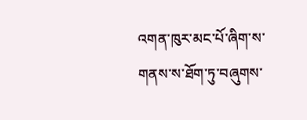འགན་ཁུར་མང་པོ་ཞིག་ས་གནས་ས་ཐོག་ཏུ་བཞུགས་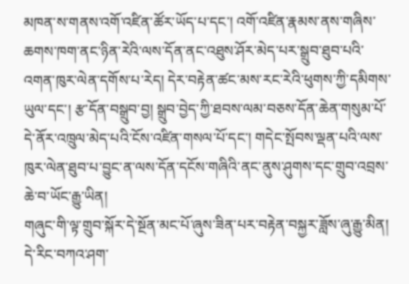མཁན་ས་གནས་འགོ་འཛིན་ཚོར་ཡོད་པ་དང་། འགོ་འཛིན་རྣམས་ནས་གཞིས་ཆགས་ཁག་ནང་ཉིན་རེའི་ལས་དོན་ནང་འཐུས་ཤོར་མེད་པར་སྒྲུབ་ཐུབ་པའི་འགན་ཁུར་ལེན་དགོས་པ་རེད། དེར་བརྟེན་ཚང་མས་རང་རེའི་ཕུགས་ཀྱི་དམིགས་ཡུལ་དང་། རྩ་དོན་བསྒྲུབ་བྱ། སྒྲུབ་བྱེད་ཀྱི་ཐབས་ལམ་བཅས་དོན་ཆེན་གསུམ་པོ་དེ་ནོར་འཁྲུལ་མེད་པའི་ངོས་འཛིན་གསལ་པོ་དང་། གདེང་སྤོབས་ལྡན་པའི་ལས་ཁུར་ལེན་ཐུབ་པ་བྱུང་ན་ལས་དོན་དངོས་གཞིའི་ནང་ནུས་ཤུགས་དང་གྲུབ་འབྲས་ཆེ་བ་ཡོང་རྒྱུ་ཡིན།
གཞུང་གི་ལྟ་གྲུབ་སྐོར་དེ་སྔོན་མང་པོ་ཞུས་ཟིན་པར་བརྟེན་བསྐྱར་ཟློས་ཞུ་རྒྱུ་མིན། དེ་རིང་བཀའ་ཤག་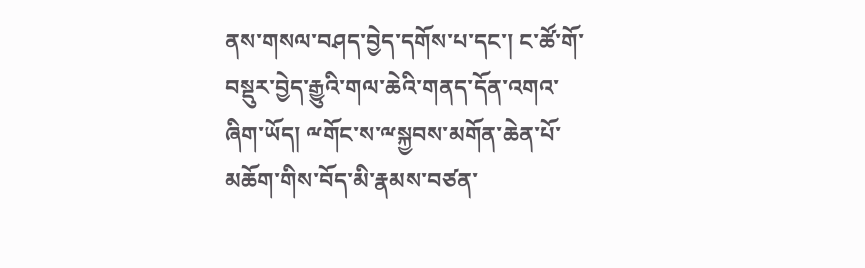ནས་གསལ་བཤད་བྱེད་དགོས་པ་དང་། ང་ཚོ་གོ་བསྡུར་བྱེད་རྒྱུའི་གལ་ཆེའི་གནད་དོན་འགའ་ཞིག་ཡོད། ྋགོང་ས་ྋསྐྱབས་མགོན་ཆེན་པོ་མཆོག་གིས་བོད་མི་རྣམས་བཙན་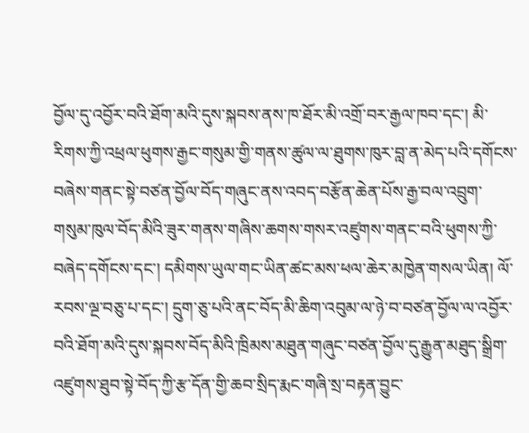བྱོལ་དུ་འབྱོར་བའི་ཐོག་མའི་དུས་སྐབས་ནས་ཁ་ཐོར་མི་འགྲོ་བར་རྒྱལ་ཁབ་དང་། མི་རིགས་ཀྱི་འཕྲལ་ཕུགས་རྒྱང་གསུམ་གྱི་གནས་ཚུལ་ལ་ཐུགས་ཁུར་བླ་ན་མེད་པའི་དགོངས་བཞེས་གནང་སྟེ་བཙན་བྱོལ་བོད་གཞུང་ནས་འབད་བརྩོན་ཆེན་པོས་རྒྱ་བལ་འབྲུག་གསུམ་ཁུལ་བོད་མིའི་ཟུར་གནས་གཞིས་ཆགས་གསར་འཛུགས་གནང་བའི་ཕུགས་ཀྱི་བཞེད་དགོངས་དང་། དམིགས་ཡུལ་གང་ཡིན་ཚང་མས་ཕལ་ཆེར་མཁྱེན་གསལ་ཡིན། ལོ་རབས་ལྔ་བཅུ་པ་དང་། དྲུག་ཅུ་པའི་ནང་བོད་མི་ཆིག་འབུམ་ལ་ཉེ་བ་བཙན་བྱོལ་ལ་འབྱོར་བའི་ཐོག་མའི་དུས་སྐབས་བོད་མིའི་ཁྲིམས་མཐུན་གཞུང་བཙན་བྱོལ་དུ་རྒྱུན་མཐུད་སྒྲིག་འཛུགས་ཐུབ་སྟེ་བོད་ཀྱི་རྩ་དོན་གྱི་ཆབ་སྲིད་རྨང་གཞི་སྲ་བརྟན་བྱུང་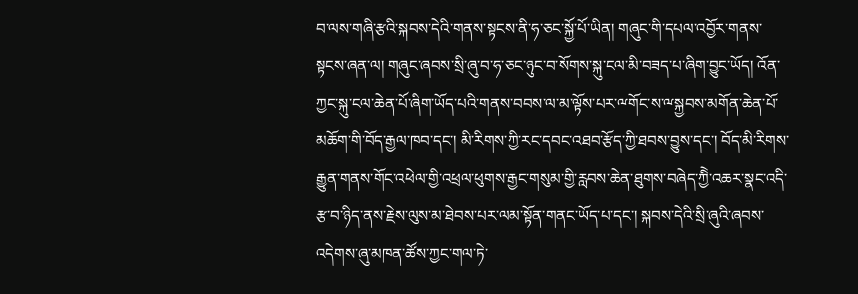བ་ལས་གཞི་རྩའི་སྐབས་དེའི་གནས་སྟངས་ནི་ཧ་ཅང་སྐྱོ་པོ་ཡིན། གཞུང་གི་དཔལ་འབྱོར་གནས་སྟངས་ཞན་ལ། གཞུང་ཞབས་སྲི་ཞུ་བ་ཧ་ཅང་ཉུང་བ་སོགས་སྐུ་ངལ་མི་བཟད་པ་ཞིག་བྱུང་ཡོད། འོན་ཀྱང་སྐུ་ངལ་ཆེན་པོ་ཞིག་ཡོད་པའི་གནས་བབས་ལ་མ་ལྟོས་པར་ྋགོང་ས་ྋསྐྱབས་མགོན་ཆེན་པོ་མཆོག་གི་བོད་རྒྱལ་ཁབ་དང་། མི་རིགས་ཀྱི་རང་དབང་འཐབ་རྩོད་ཀྱི་ཐབས་བྱུས་དང་། བོད་མི་རིགས་རྒྱུན་གནས་གོང་འཕེལ་གྱི་འཕྲལ་ཕུགས་རྒྱང་གསུམ་གྱི་རླབས་ཆེན་ཐུགས་བཞེད་ཀྱིེ་འཆར་སྣང་འདི་རྩ་བ་ཉིད་ནས་རྗེས་ལུས་མ་ཐེབས་པར་ལམ་སྟོན་གནང་ཡོད་པ་དང་། སྐབས་དེའི་སྲི་ཞུའི་ཞབས་འདེགས་ཞུ་མཁན་ཚོས་ཀྱང་གལ་ཏེ་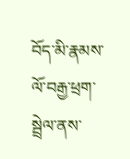བོད་མི་རྣམས་ལོ་བརྒྱ་ཕྲག་སྦྲེལ་ནས་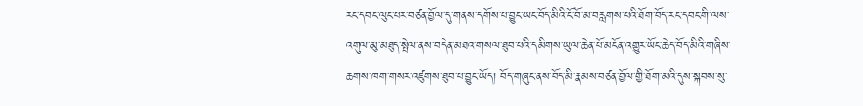རང་དབང་ལུང་པར་བཙན་བྱོལ་དུ་གནས་དགོས་པ་བྱུང་ཡང་བོད་མིའི་ངོ་བོ་མ་བརླགས་པའི་ཐོག་བོད་རང་དབང་གི་ལས་འགུལ་མུ་མཐུད་སྤེལ་ནས་བདེན་མཐའ་གསལ་ཐུབ་པའི་དམིགས་ཡུལ་ཆེན་པོ་མངོན་འགྱུར་ཡོང་ཆེད་བོད་མིའི་གཞིས་ཆགས་ཁག་གསར་འཛུགས་ཐུབ་པ་བྱུང་ཡོད། བོད་གཞུང་ནས་བོད་མི་རྣམས་བཙན་བྱོལ་གྱི་ཐོག་མའི་དུས་སྐབས་སུ་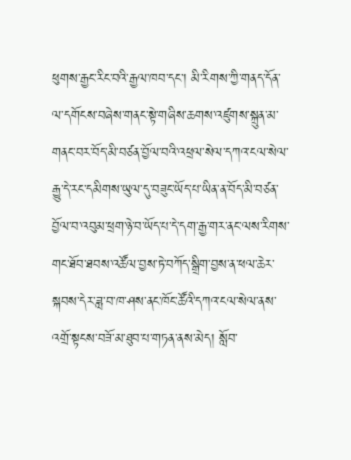ཕུགས་རྒྱང་རིང་བའི་རྒྱལ་ཁབ་དང་། མི་རིགས་ཀྱི་གནད་དོན་ལ་དགོངས་བཞེས་གནང་སྟེ་གཞིས་ཆགས་འཛུགས་སྐྲུན་མ་གནང་བར་བོད་མི་བཙན་བྱོལ་བའི་འཕྲལ་སེལ་དཀའ་ངལ་སེལ་རྒྱུ་དེ་རང་དམིགས་ཡུལ་དུ་བཟུང་ཡོད་པ་ཡིན་ན་བོད་མི་བཙན་བྱོལ་བ་འབུམ་ཕྲག་ཉེ་བ་ཡོད་པ་དེ་དག་རྒྱ་གར་ནང་ལས་རིགས་གང་ཐོབ་ཐབས་འཚོལ་བྱས་ཏེ་བཀོད་སྒྲིག་བྱས་ན་ཕལ་ཆེར་སྐབས་དེར་ཟླ་བ་ཁ་ཤས་ནང་ཁོང་ཚོའི་དཀའ་ངལ་སེལ་ནས་འགྲོ་སྟངས་བཟོ་མ་ཐུབ་པ་གཏན་ནས་མེད། སློབ་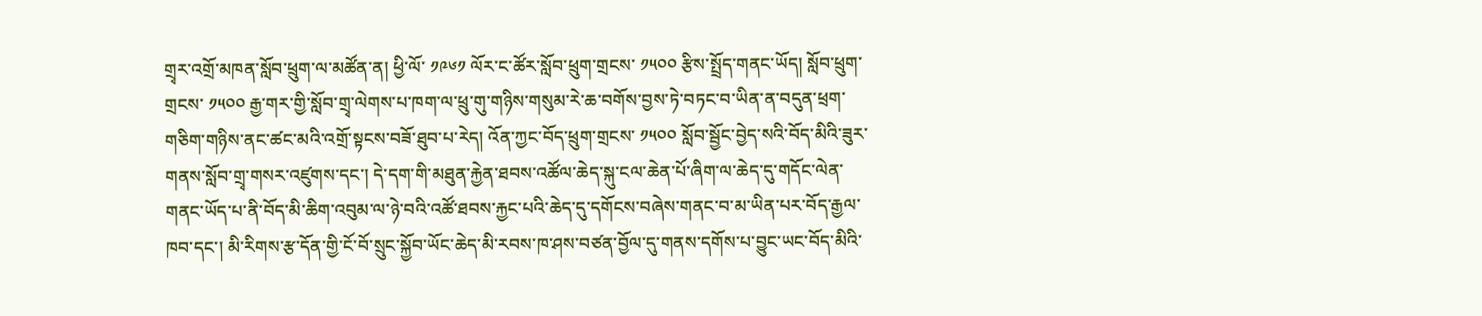གྲྭར་འགྲོ་མཁན་སློབ་ཕྲུག་ལ་མཚོན་ན། ཕྱི་ལོ་ ༡༩༦༡ ལོར་ང་ཚོར་སློབ་ཕྲུག་གྲངས་ ༡༥༠༠ རྩིས་སྤྲོད་གནང་ཡོད། སློབ་ཕྲུག་གྲངས་ ༡༥༠༠ རྒྱ་གར་གྱི་སློབ་གྲྭ་ལེགས་པ་ཁག་ལ་ཕྲུ་གུ་གཉིས་གསུམ་རེ་ཆ་བགོས་བྱས་ཏེ་བཏང་བ་ཡིན་ན་བདུན་ཕྲག་གཅིག་གཉིས་ནང་ཚང་མའི་འགྲོ་སྟངས་བཟོ་ཐུབ་པ་རེད། འོན་ཀྱང་བོད་ཕྲུག་གྲངས་ ༡༥༠༠ སློབ་སྦྱོང་བྱེད་སའི་བོད་མིའི་ཟུར་གནས་སློབ་གྲྭ་གསར་འཛུགས་དང་། དེ་དག་གི་མཐུན་རྐྱེན་ཐབས་འཚོལ་ཆེད་སྐུ་ངལ་ཆེན་པོ་ཞིག་ལ་ཆེད་དུ་གདོང་ལེན་གནང་ཡོད་པ་ནི་བོད་མི་ཆིག་འབུམ་ལ་ཉེ་བའི་འཚོ་ཐབས་རྐྱང་པའི་ཆེད་དུ་དགོངས་བཞེས་གནང་བ་མ་ཡིན་པར་བོད་རྒྱལ་ཁབ་དང་། མི་རིགས་རྩ་དོན་གྱི་ངོ་བོ་སྲུང་སྐྱོབ་ཡོང་ཆེད་མི་རབས་ཁ་ཤས་བཙན་བྱོལ་དུ་གནས་དགོས་པ་བྱུང་ཡང་བོད་མིའི་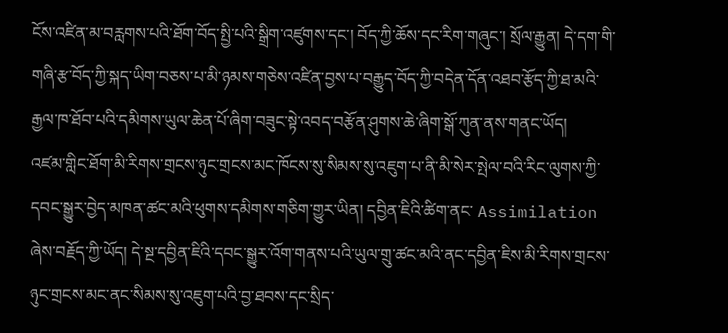ངོས་འཛིན་མ་བརླགས་པའི་ཐོག་བོད་སྤྱི་པའི་སྒྲིག་འཛུགས་དང་། བོད་ཀྱི་ཆོས་དང་རིག་གཞུང་། སྲོལ་རྒྱུན། དེ་དག་གི་གཞི་རྩ་བོད་ཀྱི་སྐད་ཡིག་བཅས་པ་མི་ཉམས་གཅེས་འཛིན་བྱས་པ་བརྒྱུད་བོད་ཀྱི་བདེན་དོན་འཐབ་རྩོད་ཀྱི་ཐ་མའི་རྒྱལ་ཁ་ཐོབ་པའི་དམིགས་ཡུལ་ཆེན་པོ་ཞིག་བཟུང་སྟེ་འབད་བརྩོན་ཤུགས་ཆེ་ཞིག་སྒོ་ཀུན་ནས་གནང་ཡོད།
འཛམ་གླིང་ཐོག་མི་རིགས་གྲངས་ཉུང་གྲངས་མང་ཁོངས་སུ་སིམས་སུ་འཇུག་པ་ནི་མི་སེར་སྤེལ་བའི་རིང་ལུགས་ཀྱི་དབང་སྒྱུར་བྱེད་མཁན་ཚང་མའི་ཕུགས་དམིགས་གཅིག་གྱུར་ཡིན། དབྱིན་ཇིའི་ཚིག་ནང་ Assimilation ཞེས་བརྗོད་ཀྱི་ཡོད། དེ་སྔ་དབྱིན་ཇིའི་དབང་སྒྱུར་འོག་གནས་པའི་ཡུལ་གྲུ་ཚང་མའི་ནང་དབྱིན་ཇིས་མི་རིགས་གྲངས་ཉུང་གྲངས་མང་ནང་སིམས་སུ་འཇུག་པའི་བྱ་ཐབས་དང་སྲིད་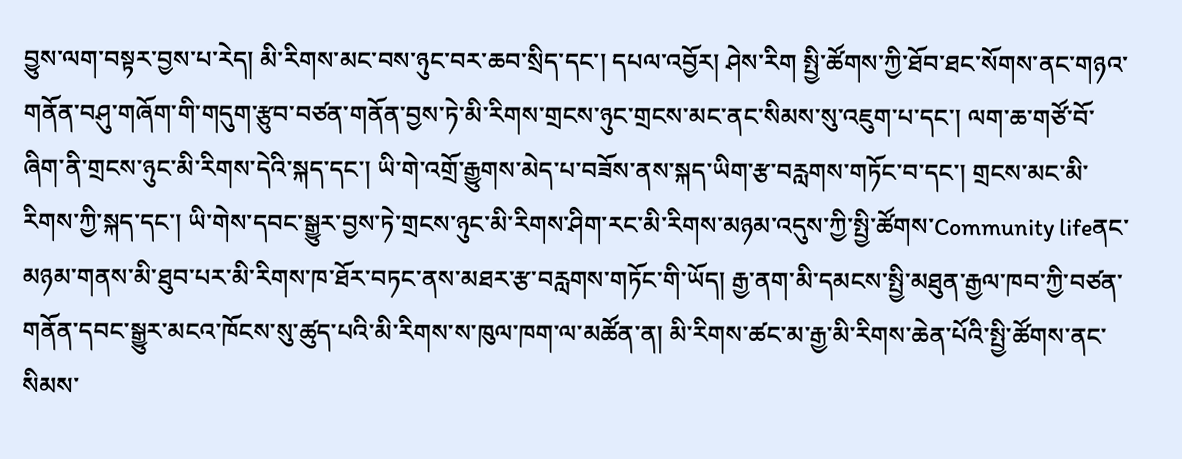བྱུས་ལག་བསྟར་བྱས་པ་རེད། མི་རིགས་མང་བས་ཉུང་བར་ཆབ་སྲིད་དང་། དཔལ་འབྱོར། ཤེས་རིག སྤྱི་ཚོགས་ཀྱི་ཐོབ་ཐང་སོགས་ནང་གཉའ་གནོན་བཤུ་གཞོག་གི་གདུག་རྩུབ་བཙན་གནོན་བྱས་ཏེ་མི་རིགས་གྲངས་ཉུང་གྲངས་མང་ནང་སིམས་སུ་འཇུག་པ་དང་། ལག་ཆ་གཙོ་བོ་ཞིག་ནི་གྲངས་ཉུང་མི་རིགས་དེའི་སྐད་དང་། ཡི་གེ་འགྲོ་རྒྱུགས་མེད་པ་བཟོས་ནས་སྐད་ཡིག་རྩ་བརླགས་གཏོང་བ་དང་། གྲངས་མང་མི་རིགས་ཀྱི་སྐད་དང་། ཡི་གེས་དབང་སྒྱུར་བྱས་ཏེ་གྲངས་ཉུང་མི་རིགས་ཤིག་རང་མི་རིགས་མཉམ་འདུས་ཀྱི་སྤྱི་ཚོགས་Community lifeནང་མཉམ་གནས་མི་ཐུབ་པར་མི་རིགས་ཁ་ཐོར་བཏང་ནས་མཐར་རྩ་བརླགས་གཏོང་གི་ཡོད། རྒྱ་ནག་མི་དམངས་སྤྱི་མཐུན་རྒྱལ་ཁབ་ཀྱི་བཙན་གནོན་དབང་སྒྱུར་མངའ་ཁོངས་སུ་ཚུད་པའི་མི་རིགས་ས་ཁུལ་ཁག་ལ་མཚོན་ན། མི་རིགས་ཚང་མ་རྒྱ་མི་རིགས་ཆེན་པོའི་སྤྱི་ཚོགས་ནང་སིམས་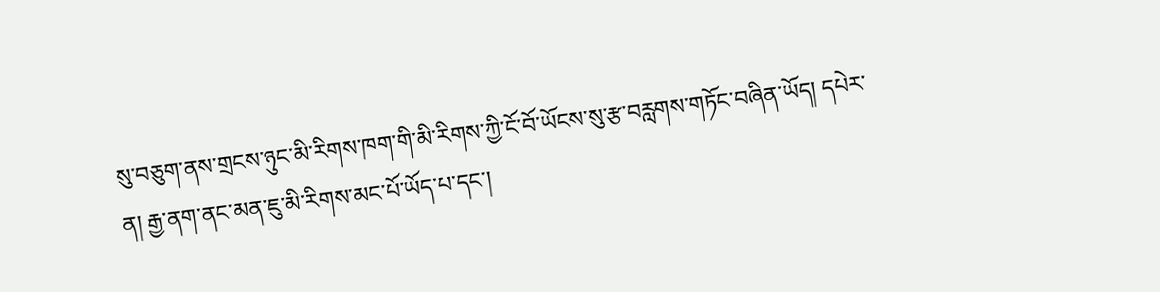སུ་བཅུག་ནས་གྲངས་ཉུང་མི་རིགས་ཁག་གི་མི་རིགས་ཀྱི་ངོ་བོ་ཡོངས་སུ་རྩ་བརླགས་གཏོང་བཞིན་ཡོད། དཔེར་ན། རྒྱ་ནག་ནང་མན་ཇུ་མི་རིགས་མང་པོ་ཡོད་པ་དང་།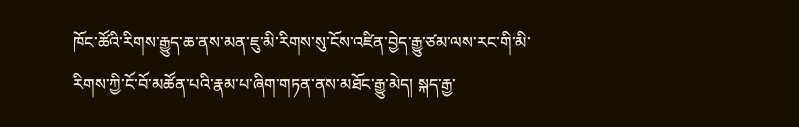ཁོང་ཚོའི་རིགས་རྒྱུད་ཆ་ནས་མན་ཇུ་མི་རིགས་སུ་ངོས་འཛིན་བྱེད་རྒྱུ་ཙམ་ལས་རང་གི་མི་རིགས་ཀྱི་ངོ་བོ་མཚོན་པའི་རྣམ་པ་ཞིག་གཏན་ནས་མཐོང་རྒྱུ་མེད། སྐད་རྒྱ་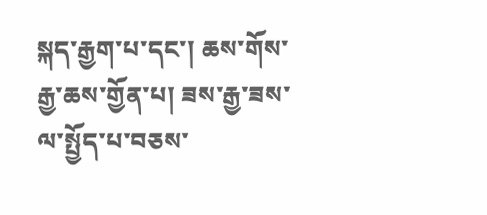སྐད་རྒྱག་པ་དང་། ཆས་གོས་རྒྱ་ཆས་གྱོན་པ། ཟས་རྒྱ་ཟས་ལ་སྤྱོད་པ་བཅས་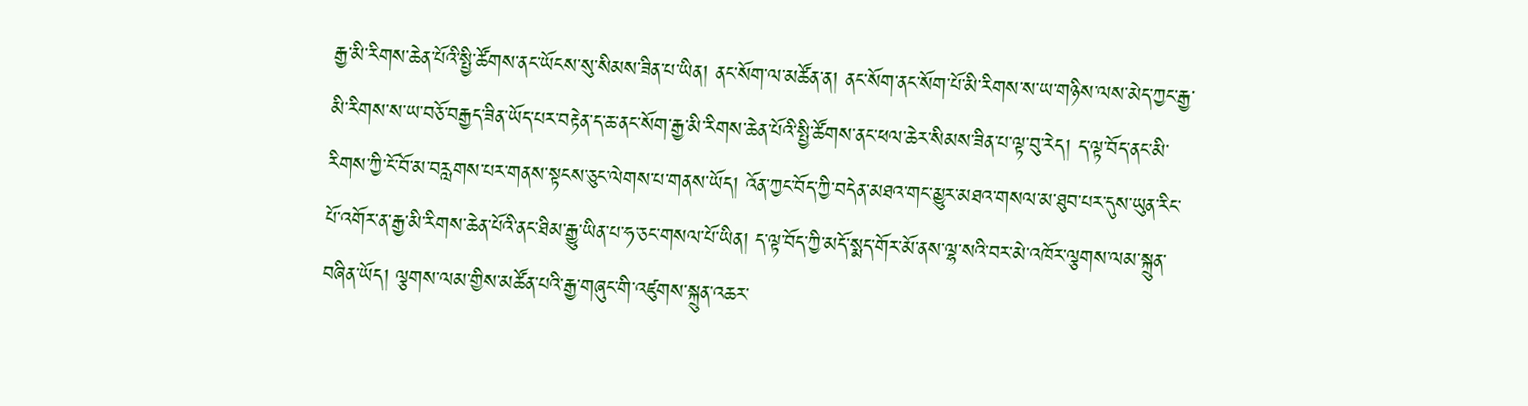རྒྱ་མི་རིགས་ཆེན་པོའི་སྤྱི་ཚོགས་ནང་ཡོངས་སུ་སིམས་ཟིན་པ་ཡིན། ནང་སོག་ལ་མཚོན་ན། ནང་སོག་ནང་སོག་པོ་མི་རིགས་ས་ཡ་གཉིས་ལས་མེད་ཀྱང་རྒྱ་མི་རིགས་ས་ཡ་བཅོ་བརྒྱད་ཟིན་ཡོད་པར་བརྟེན་ད་ཆ་ནང་སོག་རྒྱ་མི་རིགས་ཆེན་པོའི་སྤྱི་ཚོགས་ནང་ཕལ་ཆེར་སིམས་ཟིན་པ་ལྟ་བུ་རེད། ད་ལྟ་བོད་ནང་མི་རིགས་ཀྱི་ངོ་བོ་མ་བརླགས་པར་གནས་སྟངས་ཅུང་ལེགས་པ་གནས་ཡོད། འོན་ཀྱང་བོད་ཀྱི་བདེན་མཐའ་གང་མྱུར་མཐའ་གསལ་མ་ཐུབ་པར་དུས་ཡུན་རིང་པོ་འགོར་ན་རྒྱ་མི་རིགས་ཆེན་པོའི་ནང་ཐིམ་རྒྱུ་ཡིན་པ་ཧ་ཅང་གསལ་པོ་ཡིན། ད་ལྟ་བོད་ཀྱི་མདོ་སྨད་གོར་མོ་ནས་ལྷ་སའི་བར་མེ་འཁོར་ལྕགས་ལམ་སྐྲུན་བཞིན་ཡོད། ལྕགས་ལམ་གྱིས་མཚོན་པའི་རྒྱ་གཞུང་གི་འཛུགས་སྐྲུན་འཆར་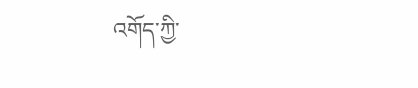འགོད་ཀྱི་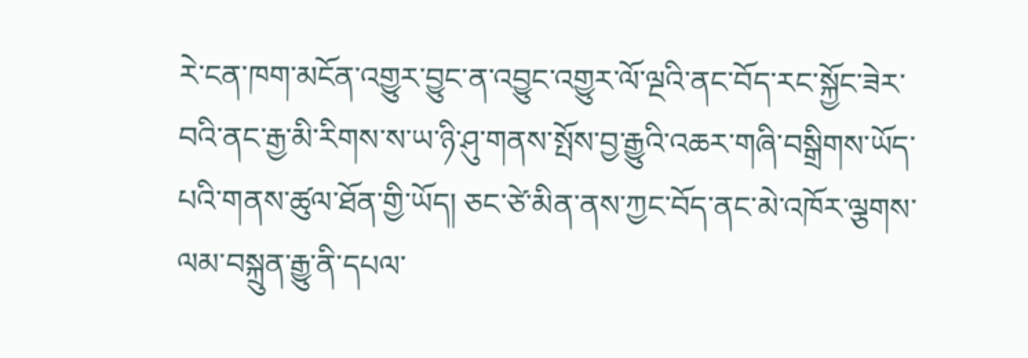རེ་ངན་ཁག་མངོན་འགྱུར་བྱུང་ན་འབྱུང་འགྱུར་ལོ་ལྔའི་ནང་བོད་རང་སྐྱོང་ཟེར་བའི་ནང་རྒྱ་མི་རིགས་ས་ཡ་ཉི་ཤུ་གནས་སྤོས་བྱ་རྒྱུའི་འཆར་གཞི་བསྒྲིགས་ཡོད་པའི་གནས་ཚུལ་ཐོན་གྱི་ཡོད། ཅང་ཙེ་མིན་ནས་ཀྱང་བོད་ནང་མེ་འཁོར་ལྕགས་ལམ་བསྐྲུན་རྒྱུ་ནི་དཔལ་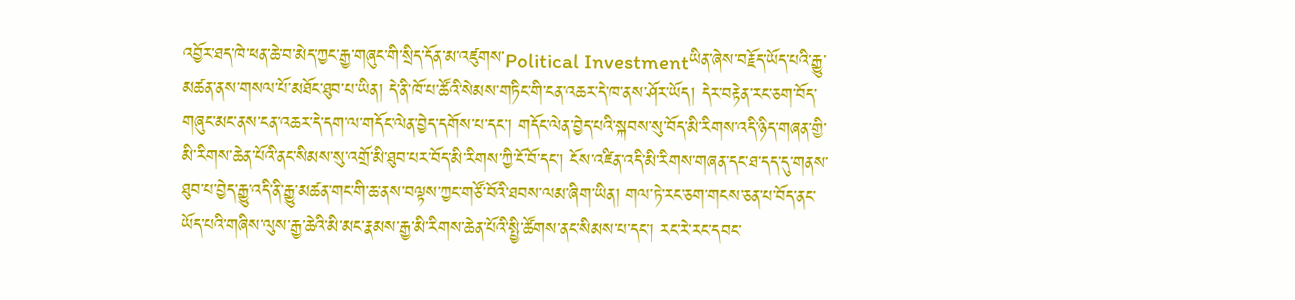འབྱོར་ཐད་ཁེ་ཕན་ཆེ་བ་མེད་ཀྱང་རྒྱ་གཞུང་གི་སྲིད་དོན་མ་འཛུགས་Political Investmentཡིན་ཞེས་བརྗོད་ཡོད་པའི་རྒྱུ་མཚན་ནས་གསལ་པོ་མཐོང་ཐུབ་པ་ཡིན། དེ་ནི་ཁོ་པ་ཚོའི་སེམས་གཏིང་གི་ངན་འཆར་དེ་ཁ་ནས་ཤོར་ཡོད། དེར་བརྟེན་རང་ཅག་བོད་གཞུང་མང་ནས་ངན་འཆར་དེ་དག་ལ་གདོང་ལེན་བྱེད་དགོས་པ་དང་། གདོང་ལེན་བྱེད་པའི་སྐབས་སུ་བོད་མི་རིགས་འདི་ཉིད་གཞན་གྱི་མི་རིགས་ཆེན་པོའི་ནང་སིམས་སུ་འགྲོ་མི་ཐུབ་པར་བོད་མི་རིགས་ཀྱི་ངོ་བོ་དང་། ངོས་འཛིན་འདི་མི་རིགས་གཞན་དང་ཐ་དད་དུ་གནས་ཐུབ་པ་བྱེད་རྒྱུ་འདི་ནི་རྒྱུ་མཚན་གང་གི་ཆ་ནས་བལྟས་ཀྱང་གཙོ་བོའི་ཐབས་ལམ་ཞིག་ཡིན། གལ་ཏེ་རང་ཅག་གངས་ཅན་པ་བོད་ནང་ཡོད་པའི་གཞིས་ལུས་རྒྱ་ཆེའི་མི་མང་རྣམས་རྒྱ་མི་རིགས་ཆེན་པོའི་སྤྱི་ཚོགས་ནང་སིམས་པ་དང་། རང་རེ་རང་དབང་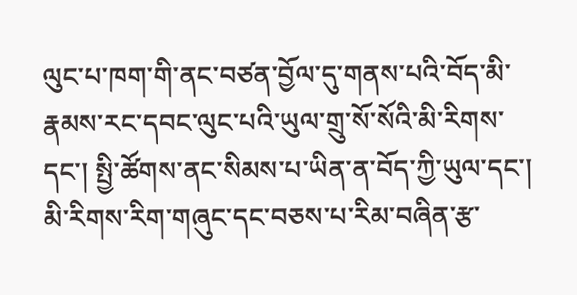ལུང་པ་ཁག་གི་ནང་བཙན་བྱོལ་དུ་གནས་པའི་བོད་མི་རྣམས་རང་དབང་ལུང་པའི་ཡུལ་གྲུ་སོ་སོའི་མི་རིགས་དང་། སྤྱི་ཚོགས་ནང་སིམས་པ་ཡིན་ན་བོད་ཀྱི་ཡུལ་དང་། མི་རིགས་རིག་གཞུང་དང་བཅས་པ་རིམ་བཞིན་རྩ་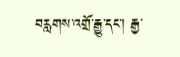བརླགས་འགྲོ་རྒྱུ་དང་། རྒྱ་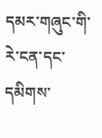དམར་གཞུང་གི་རེ་ངན་དང་དམིགས་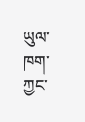ཡུལ་ཁག་ཀྱང་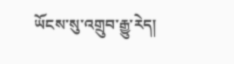ཡོངས་སུ་འགྲུབ་རྒྱུ་རེད།